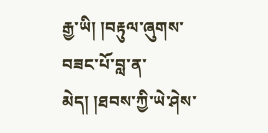རྒྱ་ཡི། །བརྟུལ་ཞུགས་བཟང་པོ་བླ་ན་མེད། །ཐབས་ཀྱི་ཡེ་ཤེས་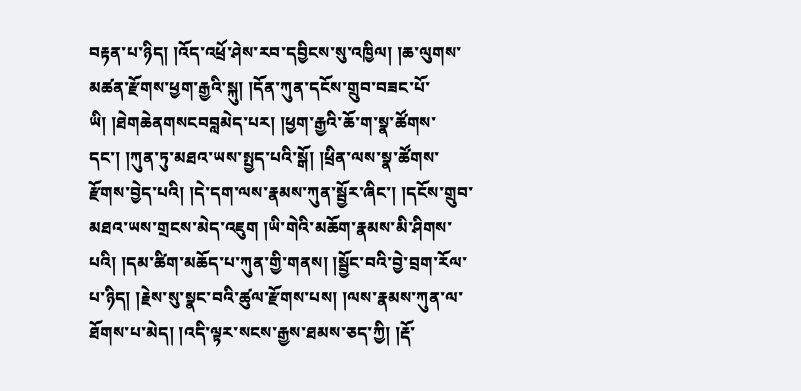བརྟན་པ་ཉིད། །འོད་འཕྲོ་ཤེས་རབ་དབྱིངས་སུ་འཁྱིལ། །ཆ་ལུགས་མཚན་རྫོགས་ཕྱག་རྒྱའི་སྐུ། །དོན་ཀུན་དངོས་གྲུབ་བཟང་པོ་ཡི། །ཐེགཆེནགསངབབླམེད་པར། །ཕྱག་རྒྱའི་ཆོ་ག་སྣ་ཚོགས་དང་། །ཀུན་ཏུ་མཐའ་ཡས་སྤྱད་པའི་སྒོ། །ཕྲིན་ལས་སྣ་ཚོགས་རྫོགས་བྱེད་པའི། །དེ་དག་ལས་རྣམས་ཀུན་སྦྱོར་ཞིང་། །དངོས་གྲུབ་མཐའ་ཡས་གྲངས་མེད་འཇུག །ཡི་གེའི་མཆོག་རྣམས་མི་ཤིགས་པའི། །དམ་ཚིག་མཆོད་པ་ཀུན་གྱི་གནས། །སྦྱོང་བའི་བྱེ་བྲག་རོལ་པ་ཉིད། །རྗེས་སུ་སྣང་བའི་ཚུལ་རྫོགས་པས། །ལས་རྣམས་ཀུན་ལ་ཐོགས་པ་མེད། །འདི་ལྟར་སངས་རྒྱས་ཐམས་ཅད་ཀྱི། །རྡོ་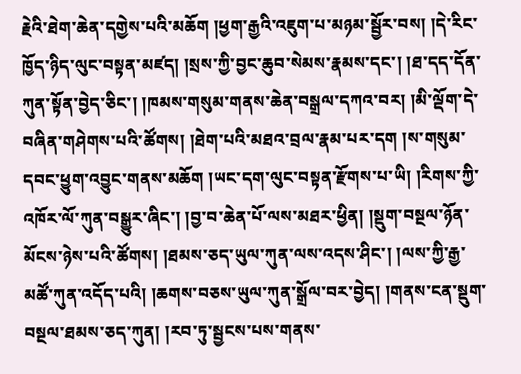རྗེའི་ཐེག་ཆེན་དགྱེས་པའི་མཆོག །ཕྱག་རྒྱའི་འཇུག་པ་མཉམ་སྦྱོར་བས། །དེ་རིང་ཁྱོད་ཉིད་ལུང་བསྟན་མཛད། །སྲས་ཀྱི་བྱང་ཆུབ་སེམས་རྣམས་དང་། །ཐ་དད་དོན་ཀུན་སྟོན་བྱེད་ཅིང་། །ཁམས་གསུམ་གནས་ཆེན་བསྒྲལ་དཀའ་བར། །མི་ལྡོག་དེ་བཞིན་གཤེགས་པའི་ཚོགས། །ཐེག་པའི་མཐའ་བྲལ་རྣམ་པར་དག །ས་གསུམ་དབང་ཕྱུག་འབྱུང་གནས་མཆོག །ཡང་དག་ལུང་བསྟན་རྫོགས་པ་ཡི། །རིགས་ཀྱི་འཁོར་ལོ་ཀུན་བསྒྱུར་ཞིང་། །བྱ་བ་ཆེན་པོ་ལས་མཐར་ཕྱིན། །སྡུག་བསྔལ་ཉོན་མོངས་ཉེས་པའི་ཚོགས། །ཐམས་ཅད་ཡུལ་ཀུན་ལས་འདས་ཤིང་། །ལས་ཀྱི་རྒྱ་མཚོ་ཀུན་འདོད་པའི། །ཆགས་བཅས་ཡུལ་ཀུན་སྒྲོལ་བར་བྱེད། །གནས་ངན་སྡུག་བསྔལ་ཐམས་ཅད་ཀུན། །རབ་ཏུ་སྦྱངས་པས་གནས་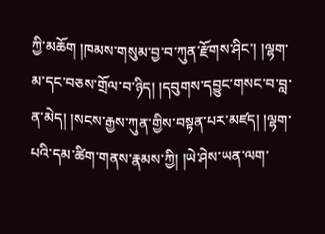ཀྱི་མཆོག །ཁམས་གསུམ་བྱ་བ་ཀུན་རྫོགས་ཤིང་། །ལྷག་མ་དང་བཅས་གྲོལ་བ་ཉིད། །དབུགས་དབྱུང་གསང་བ་བླ་ན་མེད། །སངས་རྒྱས་ཀུན་གྱིས་བསྟན་པར་མཛད། །ལྷག་པའི་དམ་ཚིག་གནས་རྣམས་ཀྱི། །ཡེ་ཤེས་ཡན་ལག་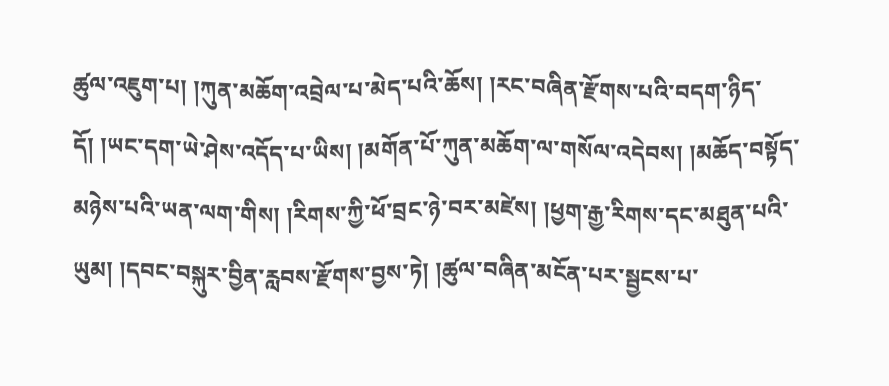ཚུལ་འཇུག་པ། །ཀུན་མཆོག་འབྲེལ་པ་མེད་པའི་ཆོས། །རང་བཞིན་རྫོགས་པའི་བདག་ཉིད་དོ། །ཡང་དག་ཡེ་ཤེས་འདོད་པ་ཡིས། །མགོན་པོ་ཀུན་མཆོག་ལ་གསོལ་འདེབས། །མཆོད་བསྟོད་མཉེས་པའི་ཡན་ལག་གིས། །རིགས་ཀྱི་ཕོ་བྲང་ཉེ་བར་མཛེས། །ཕྱག་རྒྱ་རིགས་དང་མཐུན་པའི་ཡུམ། །དབང་བསྐུར་བྱིན་རླབས་རྫོགས་བྱས་ཏེ། །ཚུལ་བཞིན་མངོན་པར་སྦྱངས་པ་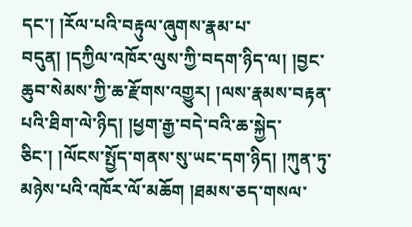དང་། །རོལ་པའི་བརྟུལ་ཞུགས་རྣམ་པ་བདུན། །དཀྱིལ་འཁོར་ལུས་ཀྱི་བདག་ཉིད་ལ། །བྱང་ཆུབ་སེམས་ཀྱི་ཆ་རྫོགས་འགྱུར། །ལས་རྣམས་བརྟན་པའི་ཐིག་ལེ་ཉིད། །ཕྱག་རྒྱ་བདེ་བའི་ཆ་སྐྱེད་ཅིང་། །ལོངས་སྤྱོད་གནས་སུ་ཡང་དག་ཉིད། །ཀུན་ཏུ་མཉེས་པའི་འཁོར་ལོ་མཆོག །ཐམས་ཅད་གསལ་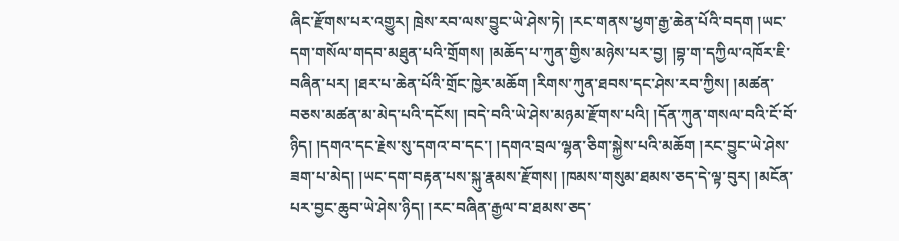ཞིང་རྫོགས་པར་འགྱུར། ཁྲེས་རབ་ལས་བྱུང་ཡེ་ཤེས་ཏེ། །རང་གནས་ཕྱག་རྒྱ་ཆེན་པོའི་བདག །ཡང་དག་གསོལ་གདབ་མཐུན་པའི་གྲོགས། །མཆོད་པ་ཀུན་གྱིས་མཉེས་པར་བྱ། །བྷ་ག་དཀྱིལ་འཁོར་ཇི་བཞིན་པར། །ཐར་པ་ཆེན་པོའི་གྲོང་ཁྱེར་མཆོག །རིགས་ཀུན་ཐབས་དང་ཤེས་རབ་ཀྱིས། །མཚན་བཅས་མཚན་མ་མེད་པའི་དངོས། །བདེ་བའི་ཡེ་ཤེས་མཉམ་རྫོགས་པའི། །དོན་ཀུན་གསལ་བའི་ངོ་བོ་ཉིད། །དགའ་དང་རྗེས་སུ་དགའ་བ་དང་། །དགའ་བྲལ་ལྷན་ཅིག་སྐྱེས་པའི་མཆོག །རང་བྱུང་ཡེ་ཤེས་ཟག་པ་མེད། །ཡང་དག་བརྟན་པས་སྐུ་རྣམས་རྫོགས། །ཁམས་གསུམ་ཐམས་ཅད་དེ་ལྟ་བུར། །མངོན་པར་བྱང་ཆུབ་ཡེ་ཤེས་ཉིད། །རང་བཞིན་རྒྱལ་བ་ཐམས་ཅད་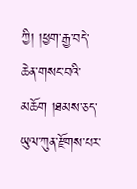ཀྱི། །ཕྱག་རྒྱ་བདེ་ཆེན་གསང་བའི་མཆོག །ཐམས་ཅད་ཡུལ་ཀུན་རྫོགས་པར་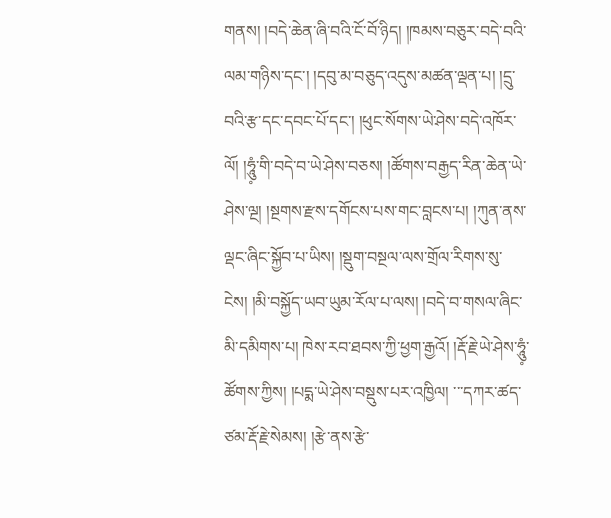གནས། །བདེ་ཆེན་ཞི་བའི་ངོ་བོ་ཉིད། །ཁམས་བཅུར་བདེ་བའི་ལམ་གཉིས་དང་། །དབུ་མ་བཅུད་འདུས་མཚན་ལྡན་པ། །དྲུ་བའི་རྩ་དང་དབང་པོ་དང་། །ཕུང་སོགས་ཡེ་ཤེས་བདེ་འཁོར་ལོ། །ཧཱུཾ༷་གི་བདེ་བ་ཡེ་ཤེས་བཅས། །ཚོགས་བརྒྱད་རིན་ཆེན་ཡེ་ཤེས་ལྔ། །སྔགས་རྫས་དགོངས་པས་གང་བླངས་པ། །ཀུན་ནས་ལྡང་ཞིང་སྐྱོབ་པ་ཡིས། །སྡུག་བསྔལ་ལས་གྲོལ་རིགས་སུ་ངེས། །མི་བསྐྱོད་ཡབ་ཡུམ་རོལ་པ་ལས། །བདེ་བ་གསལ་ཞིང་མི་དམིགས་པ། ཁེས་རབ་ཐབས་ཀྱི་ཕྱག་རྒྱའོ། །རྡོ་རྗེ་ཡེ་ཤེས་ཧཱུཾ༷་ཚོགས་ཀྱིས། །པདྨ་ཡེ་ཤེས་བསྡུས་པར་འཁྱིལ། ་་་དཀར་ཚད་ཙམ་རྡོ་རྗེ་སེམས། །རྩེ་ནས་རྩེ་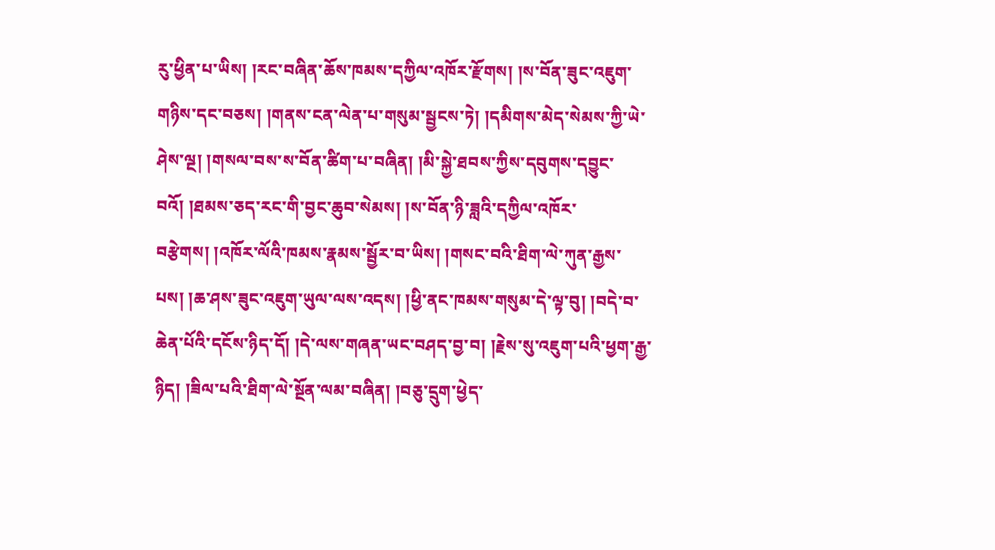རུ་ཕྱིན་པ་ཡིས། །རང་བཞིན་ཆོས་ཁམས་དཀྱིལ་འཁོར་རྫོགས། །ས་བོན་ཟུང་འཇུག་གཉིས་དང་བཅས། །གནས་ངན་ལེན་པ་གསུམ་སྦྱངས་ཏེ། །དམིགས་མེད་སེམས་ཀྱི་ཡེ་ཤེས་ལྔ། །གསལ་བས་ས་བོན་ཚིག་པ་བཞིན། །མི་སྐྱེ་ཐབས་ཀྱིས་དབུགས་དབྱུང་བའོ། །ཐམས་ཅད་རང་གི་བྱང་ཆུབ་སེམས། །ས་བོན་ཉི་ཟླའི་དཀྱིལ་འཁོར་བརྩེགས། །འཁོར་ལོའི་ཁམས་རྣམས་སྦྱོར་བ་ཡིས། །གསང་བའི་ཐིག་ལེ་ཀུན་རྒྱས་པས། །ཆ་ཤས་ཟུང་འཇུག་ཡུལ་ལས་འདས། །ཕྱི་ནང་ཁམས་གསུམ་དེ་ལྟ་བུ། །བདེ་བ་ཆེན་པོའི་དངོས་ཉིད་དོ། །དེ་ལས་གཞན་ཡང་བཤད་བྱ་བ། །རྗེས་སུ་འཇུག་པའི་ཕྱག་རྒྱ་ཉིད། །ཟིལ་པའི་ཐིག་ལེ་སྔོན་ལམ་བཞིན། །བཅུ་དྲུག་ཕྱེད་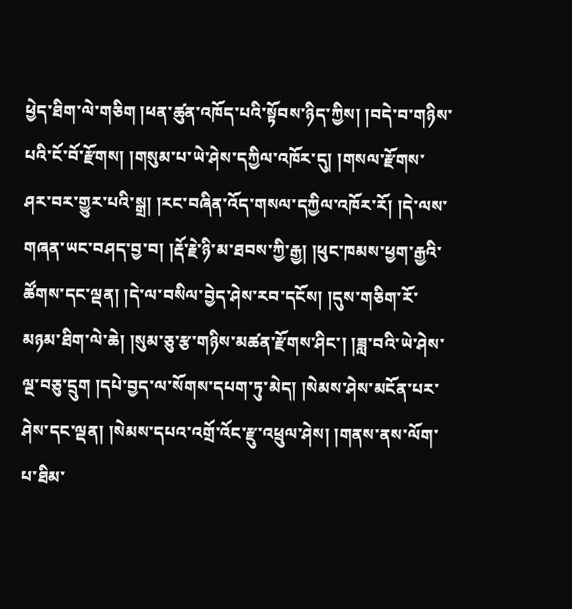ཕྱེད་ཐིག་ལེ་གཅིག །ཕན་ཚུན་འཁོད་པའི་སྟོབས་ཉིད་ཀྱིས། །བདེ་བ་གཉིས་པའི་ངོ་བོ་རྫོགས། །གསུམ་པ་ཡེ་ཤེས་དཀྱིལ་འཁོར་དུ། །གསལ་རྫོགས་ཤར་བར་གྱུར་པའི་སྒྲ། །རང་བཞིན་འོད་གསལ་དཀྱིལ་འཁོར་རོ། །དེ་ལས་གཞན་ཡང་བཤད་བྱ་བ། །རྡོ་རྗེ་ཉི་མ་ཐབས་ཀྱི་རྒྱ། །ཕུང་ཁམས་ཕྱག་རྒྱའི་ཚོགས་དང་ལྡན། །དེ་ལ་བསིལ་བྱེད་ཤེས་རབ་དངོས། །དུས་གཅིག་རོ་མཉམ་ཐིག་ལེ་ཆེ། །སུམ་ཅུ་རྩ་གཉིས་མཚན་རྫོགས་ཤིང་། །ཟླ་བའི་ཡེ་ཤེས་ལྔ་བཅུ་དྲུག །དཔེ་བྱད་ལ་སོགས་དཔག་ཏུ་མེད། །སེམས་ཤེས་མངོན་པར་ཤེས་དང་ལྡན། །སེམས་དཔའ་འགྲོ་འོང་རྫུ་འཕྲུལ་ཤེས། །གནས་ནས་ལོག་པ་ཐིམ་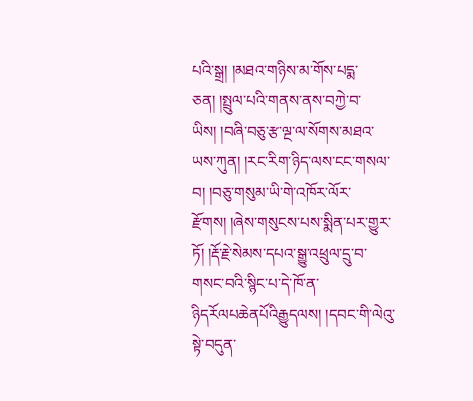པའི་སྒྲ། །མཐའ་གཉིས་མ་གོས་པདྨ་ཅན། །སྤྲུལ་པའི་གནས་ནས་བཀྱེ་བ་ཡིས། །བཞི་བཅུ་རྩ་ལྔ་ལ་སོགས་མཐའ་ཡས་ཀུན། །རང་རིག་ཉིད་ལས་ངང་གསལ་བ། །བཅུ་གསུམ་ཡི་གེ་འཁོར་ལོར་རྫོགས། །ཞེས་གསུངས་པས་སྨིན་པར་གྱུར་ཏོ། །རྡོ་རྗེ་སེམས་དཔའ་སྒྱུ་འཕྲུལ་དྲུ་བ་གསང་བའི་སྙིང་པ་དེ་ཁོ་ན་ཉིདརོལཔཆེནཔོའིརྒྱུདལས། །དབང་གི་ལེའུ་སྟེ་བདུན་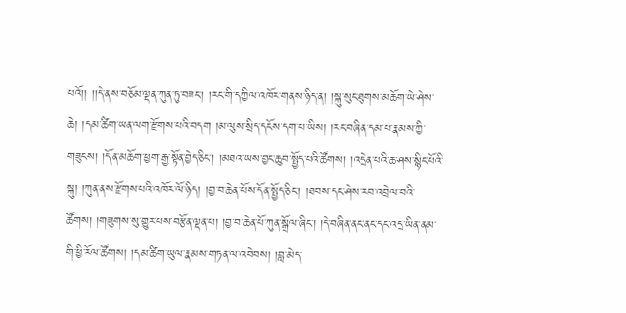པའོ།། །།དེ་ནས་བཅོམ་ལྡན་ཀུན་ཏུ་བཟང་། །རང་གི་དཀྱིལ་འཁོར་གནས་ཉིད་ན། །སྐུ་སུང་ཐུགས་མཆོག་ཡེ་ཤེས་ཆེ། །དམ་ཚིག་ཡན་ལག་རྫོགས་པའི་བདག །མ་ལུས་སྲིད་དངོས་དག་པ་ཡིས། །རང་བཞིན་དམ་པ་རྣམས་ཀྱི་གཟུངས། །དོན་མཆོག་ཕྱག་རྒྱ་སྟོན་བྱེད་ཅིང་། །མཐའ་ཡས་བྱང་ཆུབ་སྤྱོད་པའི་ཚོགས། །འདྲེན་པའི་ཆ་ཤས་སྙིང་པོའི་སྐུ། །ཀུན་ནས་རྫོགས་པའི་འཁོར་ལོ་ཉིད། །བྱ་བ་ཆེན་པོས་དོན་སྤྱོད་ཅིང་། །ཐབས་དང་ཤེས་རབ་འབྲེལ་བའི་ཚོགས། །གཟུགས་སུ་གྱུར་པས་བརྩོན་ལྡན་པ། །བྱ་བ་ཆེན་པོ་ཀུན་སྒྲོལ་ཞིང་། །དེ་བཞིན་ནང་ནང་དང་འདྲ་ཡིན་ནམ་གི་ཕྱི་རོལ་ཚོགས། །དམ་ཚིག་ཡུལ་རྣམས་གཏན་ལ་འབེབས། །བླ་མེད་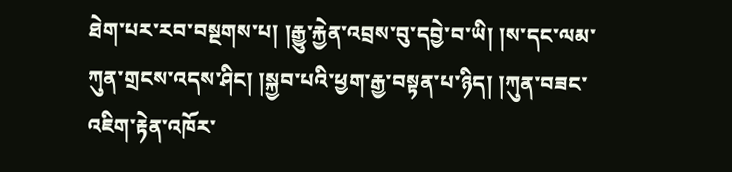ཐེག་པར་རབ་བསྔགས་པ། །རྒྱུ་རྐྱེན་འབྲས་བུ་དབྱེ་བ་ཡི། །ས་དང་ལམ་ཀུན་གྲངས་འདས་ཤིང། །སྐྱབ་པའི་ཕྱག་རྒྱ་བསྟན་པ་ཉིད། །ཀུན་བཟང་འཇིག་རྟེན་འཁོར་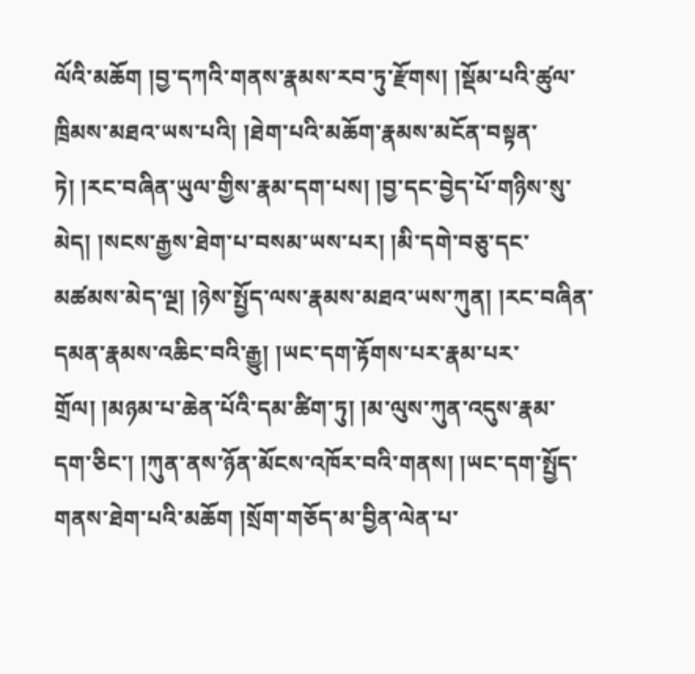ལོའི་མཆོག །བྱ་དཀའི་གནས་རྣམས་རབ་ཏུ་རྫོགས། །སྡོམ་པའི་ཚུལ་ཁྲིམས་མཐའ་ཡས་པའི། །ཐེག་པའི་མཆོག་རྣམས་མངོན་བསྟན་ཏེ། །རང་བཞིན་ཡུལ་གྱིས་རྣམ་དག་པས། །བྱ་དང་བྱེད་པོ་གཉིས་སུ་མེད། །སངས་རྒྱས་ཐེག་པ་བསམ་ཡས་པར། །མི་དགེ་བཅུ་དང་མཚམས་མེད་ལྔ། །ཉེས་སྤྱོད་ལས་རྣམས་མཐའ་ཡས་ཀུན། །རང་བཞིན་དམན་རྣམས་འཆིང་བའི་རྒྱུ། །ཡང་དག་རྟོགས་པར་རྣམ་པར་གྲོལ། །མཉམ་པ་ཆེན་པོའི་དམ་ཚིག་ཏུ། །མ་ལུས་ཀུན་འདུས་རྣམ་དག་ཅིང་། །ཀུན་ནས་ཉོན་མོངས་འཁོར་བའི་གནས། །ཡང་དག་སྤྱོད་གནས་ཐེག་པའི་མཆོག །སྲོག་གཅོད་མ་བྱིན་ལེན་པ་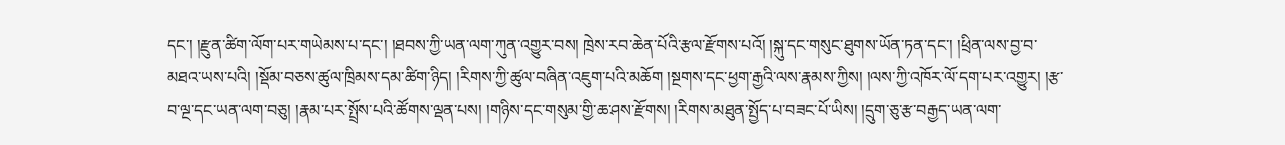དང་། །རྫུན་ཚིག་ལོག་པར་གཡེམས་པ་དང་། །ཐབས་ཀྱི་ཡན་ལག་ཀུན་འགྱུར་བས། ཁྲེས་རབ་ཆེན་པོའི་རྩལ་རྫོགས་པའོ། །སྐུ་དང་གསུང་ཐུགས་ཡོན་ཏན་དང་། །ཕྲིན་ལས་བྱ་བ་མཐའ་ཡས་པའི། །སྡོམ་བཅས་ཚུལ་ཁྲིམས་དམ་ཚིག་ཉིད། །རིགས་ཀྱི་ཚུལ་བཞིན་འཇུག་པའི་མཆོག །སྔགས་དང་ཕྱག་རྒྱའི་ལས་རྣམས་ཀྱིས། །ལས་ཀྱི་འཁོར་ལོ་དག་པར་འགྱུར། །རྩ་བ་ལྔ་དང་ཡན་ལག་བཅུ། །རྣམ་པར་སྤྲོས་པའི་ཚོགས་ལྡན་པས། །གཉིས་དང་གསུམ་གྱི་ཆ་ཤས་རྫོགས། །རིགས་མཐུན་སྤྱོད་པ་བཟང་པོ་ཡིས། །དྲུག་ཅུ་རྩ་བརྒྱད་ཡན་ལག་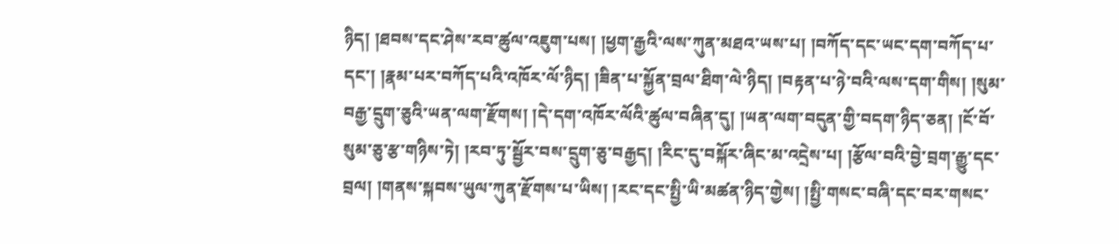ཉིད། །ཐབས་དང་ཤེས་རབ་ཚུལ་འཇུག་པས། །ཕྱག་རྒྱའི་ལས་ཀུན་མཐའ་ཡས་པ། །བཀོད་དང་ཡང་དག་བཀོད་པ་དང་། །རྣམ་པར་བཀོད་པའི་འཁོར་ལོ་ཉིད། །ཟིན་པ་སྐྱོན་བྲལ་ཐིག་ལེ་ཉིད། །བརྟན་པ་ཉེ་བའི་ལས་དག་གིས། །སུམ་བརྒྱ་དྲུག་ཅུའི་ཡན་ལག་རྫོགས། །དེ་དག་འཁོར་ལོའི་ཚུལ་བཞིན་དུ། །ཡན་ལག་བདུན་གྱི་བདག་ཉིད་ཅན། །ངོ་བོ་སུམ་ཅུ་རྩ་གཉིས་ཏེ། །རབ་ཏུ་སྦྱོར་བས་དྲུག་ཅུ་བརྒྱད། །རིང་དུ་བསྐོར་ཞིང་མ་འདྲེས་པ། །རྩོལ་བའི་བྱེ་བྲག་རྒྱུ་དང་བྲལ། །གནས་སྐབས་ཡུལ་ཀུན་རྫོགས་པ་ཡིས། །རང་དང་སྤྱི་ཡི་མཚན་ཉིད་གྱེས། །སྤྱི་གསང་བཞི་དང་བར་གསང་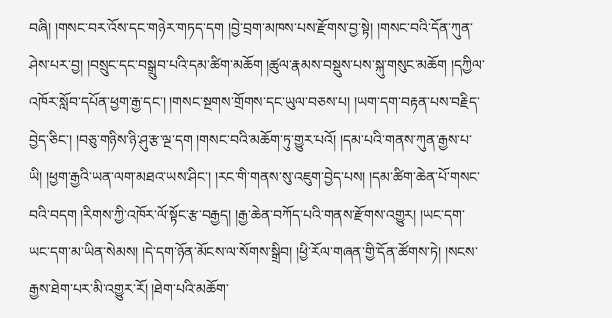བཞི། །གསང་བར་འོས་དང་གཉེར་གཏད་དག །བྱེ་བྲག་མཁས་པས་རྫོགས་བྱ་སྟེ། །གསང་བའི་དོན་ཀུན་ཤེས་པར་བྱ། །བསྲུང་དང་བསྒྲུབ་པའི་དམ་ཚིག་མཆོག །ཚུལ་རྣམས་བསྡུས་པས་སྐུ་གསུང་མཆོག །དཀྱིལ་འཁོར་སློབ་དཔོན་ཕྱག་རྒྱ་དང་། །གསང་སྔགས་གྲོགས་དང་ཡུལ་བཅས་པ། །ཡག་དག་བརྟན་པས་བརྗིད་བྱེད་ཅིང་། །བཅུ་གཉིས་ཉི་ཤུ་རྩ་ལྔ་དག །གསང་བའི་མཆོག་ཏུ་གྱུར་པའོ། །དམ་པའི་གནས་ཀུན་རྒྱས་པ་ཡི། །ཕྱག་རྒྱའི་ཡན་ལག་མཐའ་ཡས་ཤིང་། །རང་གི་གནས་སུ་འཇུག་བྱེད་པས། །དམ་ཚིག་ཆེན་པོ་གསང་བའི་བདག །རིགས་ཀྱི་འཁོར་ལོ་སྟོང་རྩ་བརྒྱད། །རྒྱ་ཆེན་བཀོད་པའི་གནས་རྫོགས་འགྱུར། །ཡང་དག་ཡང་དག་མ་ཡིན་སེམས། །དེ་དག་ཉོན་མོངས་ལ་སོགས་སྒྲིབ། །ཕྱི་རོལ་གཞན་གྱི་དོན་ཚོགས་ཏེ། །སངས་རྒྱས་ཐེག་པར་མི་འགྱུར་རོ། །ཐེག་པའི་མཆོག་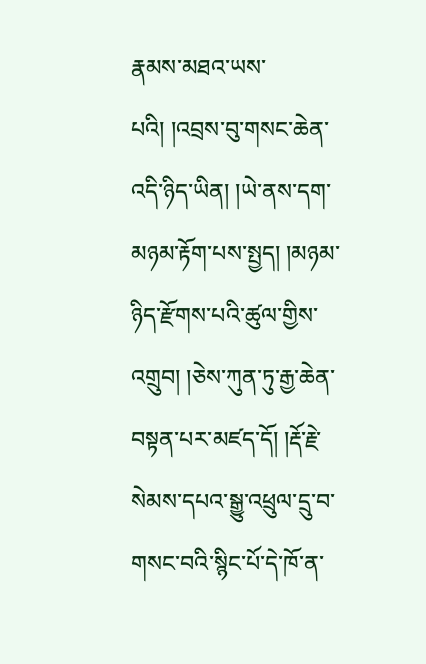རྣམས་མཐའ་ཡས་པའི། །འབྲས་བུ་གསང་ཆེན་འདི་ཉིད་ཡིན། །ཡེ་ནས་དག་མཉམ་རྟོག་པས་སྤྱད། །མཉམ་ཉིད་རྫོགས་པའི་ཚུལ་གྱིས་འགྲུབ། །ཅེས་ཀུན་ཏུ་རྒྱ་ཆེན་བསྟན་པར་མཛད་དོ། །རྡོ་རྗེ་སེམས་དཔའ་སྒྱུ་འཕྲུལ་དྲུ་བ་གསང་བའི་སྙིང་པོ་དེ་ཁོ་ན་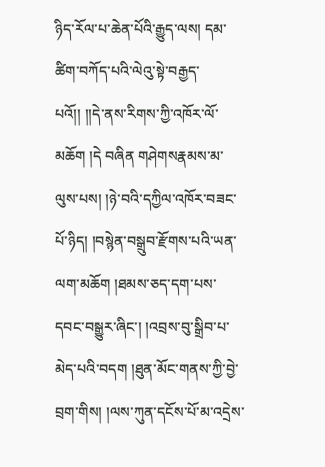ཉིད་རོལ་པ་ཆེན་པོའི་རྒྱུད་ལས། དམ་ཚིག་བཀོད་པའི་ལེའུ་སྟེ་བརྒྱད་པའོ།། །།དེ་ནས་རིགས་ཀྱི་འཁོར་ལོ་མཆོག །དེ བཞིན གཤེགསརྣམས་མ་ལུས་པས། །ཉེ་བའི་དཀྱིལ་འཁོར་བཟང་པོ་ཉིད། །བསྙེན་བསྒྲུབ་རྫོགས་པའི་ཡན་ལག་མཆོག །ཐམས་ཅད་དག་པས་དབང་བསྒྱུར་ཞིང་། །འབྲས་བུ་སྒྲིབ་པ་མེད་པའི་བདག །ཐུན་མོང་གནས་ཀྱི་བྱེ་བྲག་གིས། །ལས་ཀུན་དངོས་པོ་མ་འདྲེས་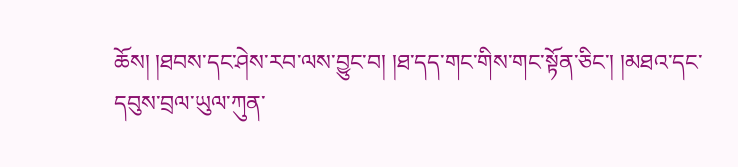ཆོས། །ཐབས་དང་ཤེས་རབ་ལས་བྱུང་བ། །ཐ་དད་གང་གིས་གང་སྟོན་ཅིང་། །མཐའ་དང་དབུས་བྲལ་ཡུལ་ཀུན་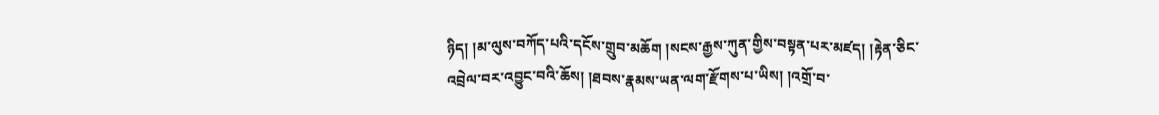ཉིད། །མ་ལུས་བཀོད་པའི་དངོས་གྲུབ་མཆོག །སངས་རྒྱས་ཀུན་གྱིས་བསྟན་པར་མཛད། །རྟེན་ཅིང་འབྲེལ་བར་འབྱུང་བའི་ཆོས། །ཐབས་རྣམས་ཡན་ལག་རྫོགས་པ་ཡིས། །འགྲོ་བ་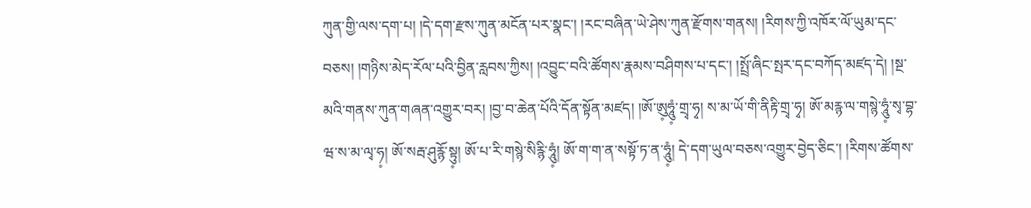ཀུན་གྱི་ལས་དག་པ། །དེ་དག་རྫས་ཀུན་མངོན་པར་སྣང་། །རང་བཞིན་ཡེ་ཤེས་ཀུན་རྫོགས་གནས། །རིགས་ཀྱི་འཁོར་ལོ་ཡུམ་དང་བཅས། །གཉིས་མེད་རོལ་པའི་བྱིན་རླབས་ཀྱིས། །འབྱུང་བའི་ཚོགས་རྣམས་བཤིགས་པ་དང་། །སྤྲོ་ཞིང་སྤར་དང་བཀོད་མཛད་དེ། །སྔ་མའི་གནས་ཀུན་གཞན་འགྱུར་བར། །བྱ་བ་ཆེན་པོའི་དོན་སྟོན་མཛད། །ཨོ་ཨུ༷ཧཱུཾ༷་གྲྭ་ཧྭ། ས་མ་ཡོ་གི་ནིརྟི་གྲྭ་ཧྭ། ཨོ་མརྙ་ལ་གསྙེ་ཧཱུཾ༷་སྭ་བྷ་ཝ་ས་མ་ལྭ་ཧ༷། ཨོ་སརྦ་ཤུརྙོ་སྟུ༷། ཨོ་པ་རི་གསྙེ་སིརྙི་ཧཱུཾ༷། ཨོ་ག་ག་ན་སསྟོ་ཏ་ན་ཧཱུཾ༷། དེ་དག་ཡུལ་བཅས་འགྱུར་བྱེད་ཅིང་། །རིགས་ཚོགས་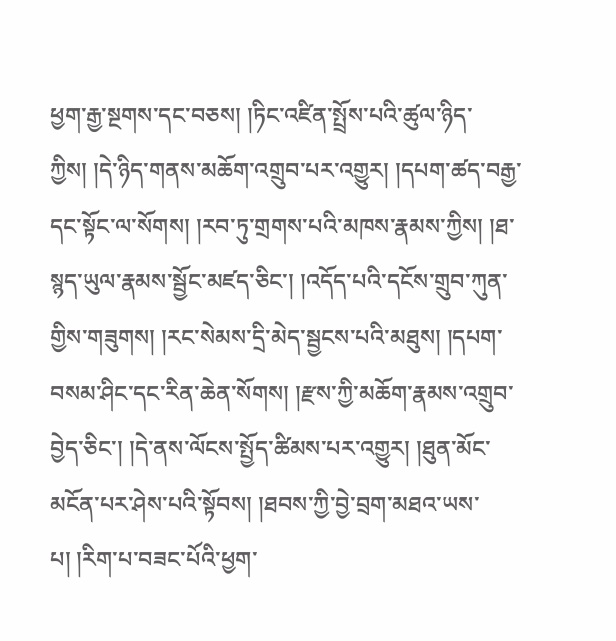ཕྱག་རྒྱ་སྔགས་དང་བཅས། །ཏིང་འཛིན་སྤྲོས་པའི་ཚུལ་ཉིད་ཀྱིས། །དེ་ཉིད་གནས་མཆོག་འགྲུབ་པར་འགྱུར། །དཔག་ཚད་བརྒྱ་དང་སྟོང་ལ་སོགས། །རབ་ཏུ་གྲགས་པའི་མཁས་རྣམས་ཀྱིས། །ཐ་སྙད་ཡུལ་རྣམས་སྦྱོང་མཛད་ཅིང་། །འདོད་པའི་དངོས་གྲུབ་ཀུན་གྱིས་གཟུགས། །རང་སེམས་དྲི་མེད་སྦྱངས་པའི་མཐུས། །དཔག་བསམ་ཤིང་དང་རིན་ཆེན་སོགས། །རྫས་ཀྱི་མཆོག་རྣམས་འགྲུབ་བྱེད་ཅིང་། །དེ་ནས་ལོངས་སྤྱོད་ཚིམས་པར་འགྱུར། །ཐུན་མོང་མངོན་པར་ཤེས་པའི་སྟོབས། །ཐབས་ཀྱི་བྱེ་བྲག་མཐའ་ཡས་པ། །རིག་པ་བཟང་པོའི་ཕྱག་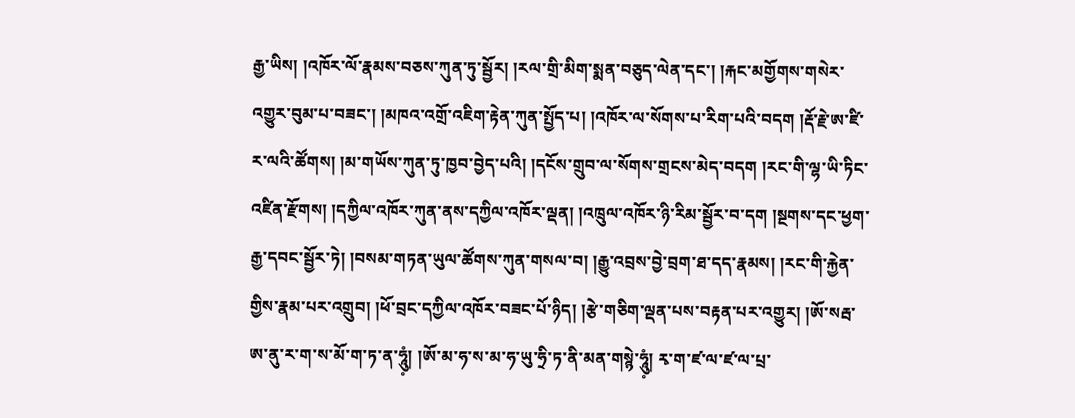རྒྱ་ཡིས། །འཁོར་ལོ་རྣམས་བཅས་ཀུན་ཏུ་སྦྱོར། །རལ་གྲི་མིག་སྨན་བཅུད་ལེན་དང་། །རྐང་མགྱོགས་གསེར་འགྱུར་བུམ་པ་བཟང་། །མཁའ་འགྲོ་འཇིག་རྟེན་ཀུན་སྤྱོད་པ། །འཁོར་ལ་སོགས་པ་རིག་པའི་བདག །རྡོ་རྗེ་ཨ་ཛི་ར་ལའི་ཚོགས། །མ་གཡོས་ཀུན་ཏུ་ཁྱབ་བྱེད་པའི། །དངོས་གྲུབ་ལ་སོགས་གྲངས་མེད་བདག །རང་གི་ལྷ་ཡི་ཏིང་འཛིན་རྫོགས། །དཀྱིལ་འཁོར་ཀུན་ནས་དཀྱིལ་འཁོར་ལྡན། །འཁྲུལ་འཁོར་ཉི་རིམ་སྦྱོར་བ་དག །སྔགས་དང་ཕྱག་རྒྱ་དབང་སྦྱོར་ཏེ། །བསམ་གཏན་ཡུལ་ཚོགས་ཀུན་གསལ་བ། །རྒྱུ་འབྲས་བྱེ་བྲག་ཐ་དད་རྣམས། །རང་གི་རྐྱེན་གྱིས་རྣམ་པར་འགྲུབ། །ཕོ་བྲང་དཀྱིལ་འཁོར་བཟང་པོ་ཉིད། །རྩེ་གཅིག་ལྡན་པས་བརྟན་པར་འགྱུར། །ཨོ་སརྦ་ཨ་ནུ་ར་ག་ས་མོ་ག་ཏ་ན་ཧཱུཾ༷། །ཨོ་མ་ཧ་ས་མ་ཧ་ཡུ་ཧྲི་ཏ་ནི་མན་གསྙེ་ཧཱུཾ༷། རྭ་ག་ཛ་ལ་ཛ་ལ་པྲ་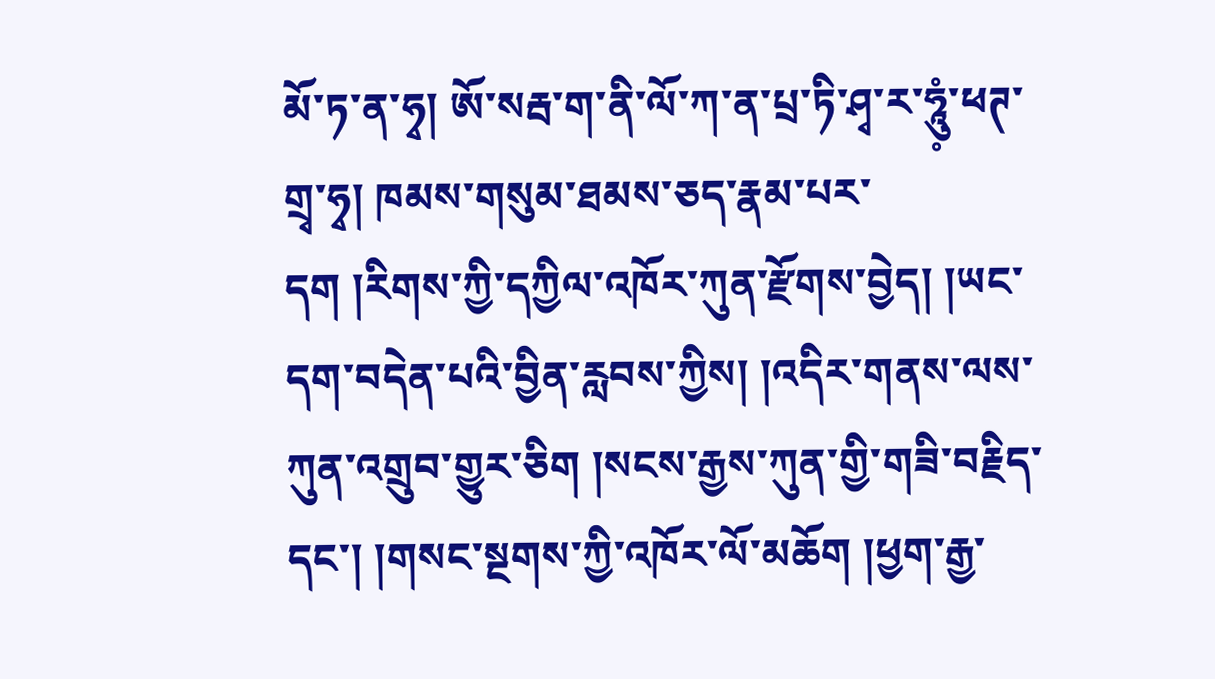མོ་ཏ་ན་ཧྭ། ཨོ་སརྦ་ག་ནི་ལོ་ཀ་ན་པྲ་ཏི་ཤྭ་ར་ཧཱུཾ༷་ཕཊ་གྲྭ་ཧྭ། ཁམས་གསུམ་ཐམས་ཅད་རྣམ་པར་དག །རིགས་ཀྱི་དཀྱིལ་འཁོར་ཀུན་རྫོགས་བྱེད། །ཡང་དག་བདེན་པའི་བྱིན་རླབས་ཀྱིས། །འདིར་གནས་ལས་ཀུན་འགྲུབ་གྱུར་ཅིག །སངས་རྒྱས་ཀུན་གྱི་གཟི་བརྗིད་དང་། །གསང་སྔགས་ཀྱི་འཁོར་ལོ་མཆོག །ཕྱག་རྒྱ་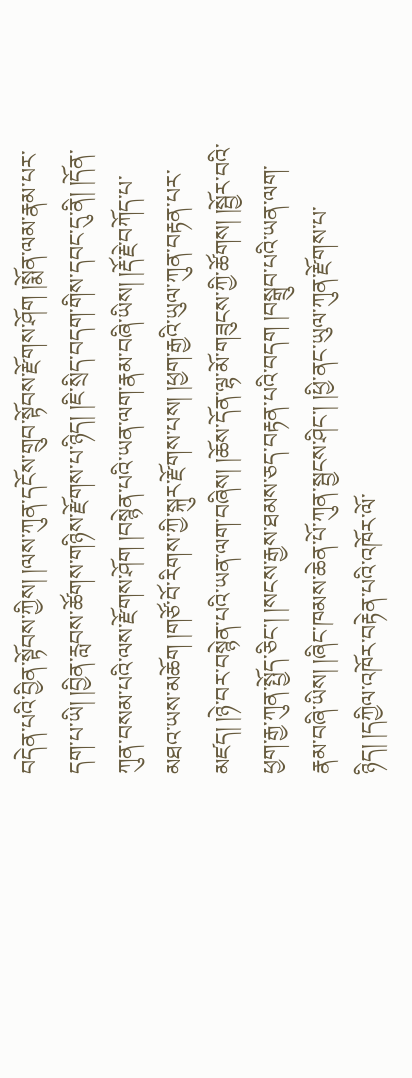བདེན་པའི་བྱིན་སྟོབས་ཀྱིས། །ལས་ཀུན་དངོས་གྲུབ་སྟོབས་རྫོགས་ཤོག །སྨོན་ལམ་རྣམ་པར་དག་པ་ཡི། །བྱིན་རླབས་ཚོགས་གཉིས་རྫོགས་པ་ཉིད། །ཇི་སྲིད་བདག་གིས་དབང་དུ་ནི། །དོན་ཀུན་བསམ་པའི་ལས་རྫོགས་ཤོག །བསྙེན་པའི་ཡན་ལག་རྣམ་བཞི་ཡིས། །རྡོ་རྗེ་བཀོད་པ་མཐའ་ཡས་མཆོག །གཙོ་བོ་རིགས་ཀྱི་སྐུར་རྫོགས་པས། །ཕྱག་རྒྱའི་ཡུལ་ཀུན་བརྟན་པར་མཛད། །ཉེ་བར་བསྙེན་པའི་ཡན་ལག་བཞིས། །ཆོས་དོན་ལྷ་མོ་གཟུངས་ཀྱི་ཚོགས། །སྦྱོར་བའི་ཕྱག་རྒྱ་ཀུན་སྤྱོད་ཅིང་། །སངས་རྒྱས་ཐམས་ཅད་བརྟན་པའི་བདག །བསྒྲུབ་པའི་ཡན་ལག་རྣམ་བཞི་ཡིས། །ཞིང་ཁམས་ཆེན་པོ་ཀུན་སྦྱངས་ཤིང་། །ཕྱི་ནང་ཡུལ་ཀུན་རྫོགས་པ་ཉིད། །དཀྱིལ་འཁོར་བརྟེན་པའི་འཁོར་ལོ་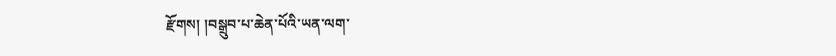རྫོགས། །བསྒྲུབ་པ་ཆེན་པོའི་ཡན་ལག་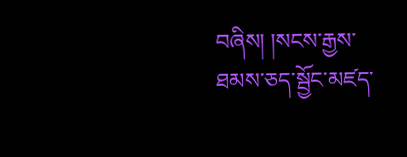བཞིས། །སངས་རྒྱས་ཐམས་ཅད་སྦྱོང་མཛད་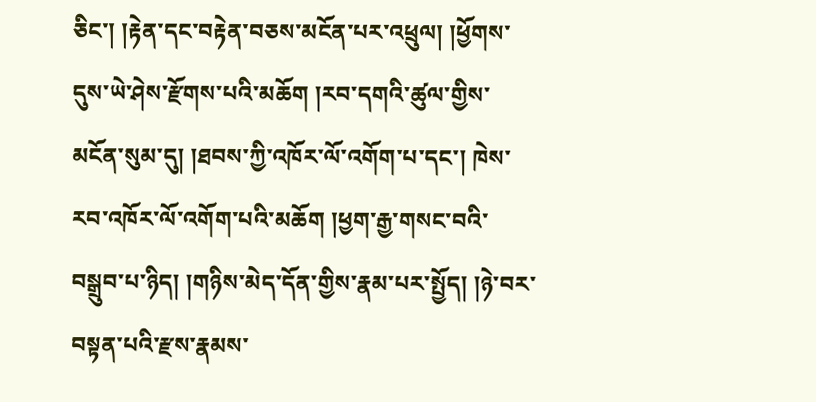ཅིང་། །རྟེན་དང་བརྟེན་བཅས་མངོན་པར་འཕྲུལ། །ཕྱོགས་དུས་ཡེ་ཤེས་རྫོགས་པའི་མཆོག །རབ་དགའི་ཚུལ་གྱིས་མངོན་སུམ་དུ། །ཐབས་ཀྱི་འཁོར་ལོ་འགོག་པ་དང་། ཁེས་རབ་འཁོར་ལོ་འགོག་པའི་མཆོག །ཕྱག་རྒྱ་གསང་བའི་བསྒྲུབ་པ་ཉིད། །གཉིས་མེད་དོན་གྱིས་རྣམ་པར་སྤྱོད། །ཉེ་བར་བསྟན་པའི་རྫས་རྣམས་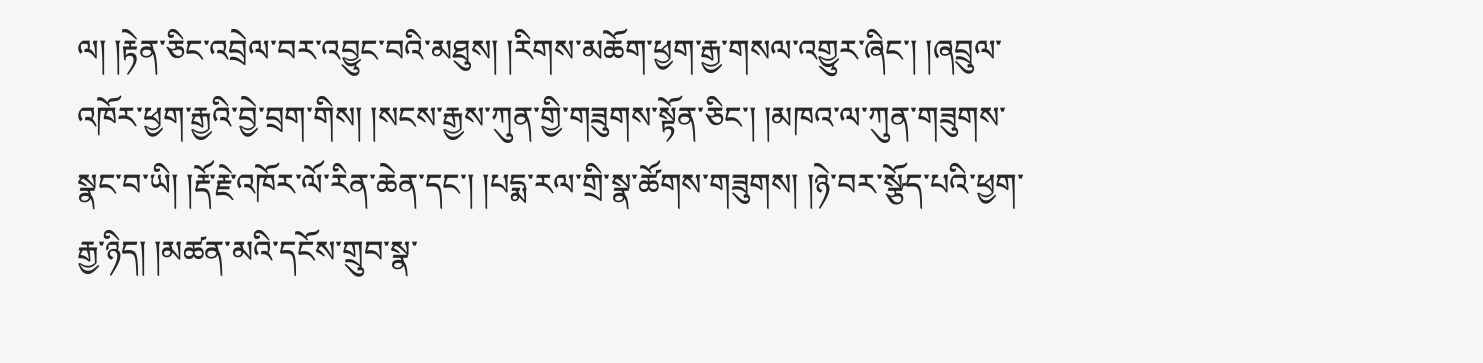ལ། །རྟེན་ཅིང་འབྲེལ་བར་འབྱུང་བའི་མཐུས། །རིགས་མཆོག་ཕྱག་རྒྱ་གསལ་འགྱུར་ཞིང་། །ཞབྲུལ་འཁོར་ཕྱག་རྒྱའི་བྱེ་བྲག་གིས། །སངས་རྒྱས་ཀུན་གྱི་གཟུགས་སྟོན་ཅིང་། །མཁའ་ལ་ཀུན་གཟུགས་སྣང་བ་ཡི། །རྡོ་རྗེ་འཁོར་ལོ་རིན་ཆེན་དང་། །པདྨ་རལ་གྲི་སྣ་ཚོགས་གཟུགས། །ཉེ་བར་སྩོད་པའི་ཕྱག་རྒྱ་ཉིད། །མཚན་མའི་དངོས་གྲུབ་སྣ་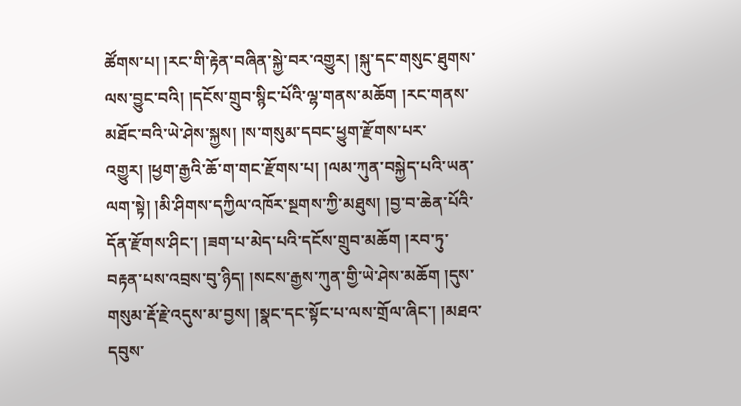ཚོགས་པ། །རང་གི་རྟེན་བཞིན་སྐྱེ་བར་འགྱུར། །སྐུ་དང་གསུང་ཐུགས་ལས་བྱུང་བའི། །དངོས་གྲུབ་སྙིང་པོའི་ལྷ་གནས་མཆོག །རང་གནས་མཐོང་བའི་ཡེ་ཤེས་སྐྱས། །ས་གསུམ་དབང་ཕྱུག་རྫོགས་པར་འགྱུར། །ཕྱག་རྒྱའི་ཆོ་ག་གང་རྫོགས་པ། །ལམ་ཀུན་བསྐྱེད་པའི་ཡན་ལག་སྟེ། །མི་ཤིགས་དཀྱིལ་འཁོར་སྔགས་ཀྱི་མཐུས། །བྱ་བ་ཆེན་པོའི་དོན་རྫོགས་ཤིང་། །ཟག་པ་མེད་པའི་དངོས་གྲུབ་མཆོག །རབ་ཏུ་བརྟན་པས་འབྲས་བུ་ཉིད། །སངས་རྒྱས་ཀུན་གྱི་ཡེ་ཤེས་མཆོག །དུས་གསུམ་རྡོ་རྗེ་འདུས་མ་བྱས། །སྣང་དང་སྟོང་པ་ལས་གྲོལ་ཞིང་། །མཐའ་དབུས་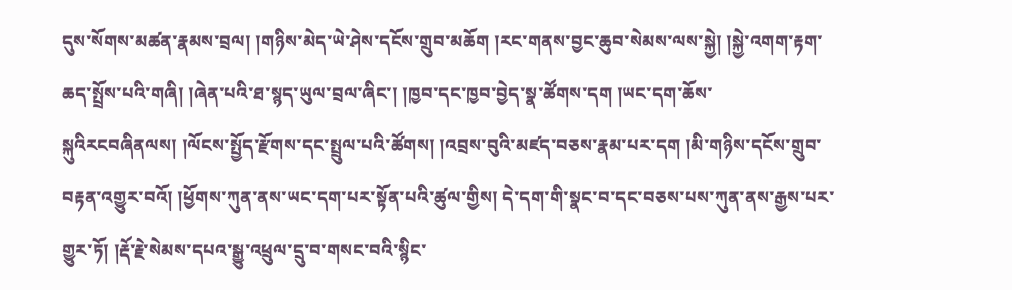དུས་སོགས་མཚན་རྣམས་བྲལ། །གཉིས་མེད་ཡེ་ཤེས་དངོས་གྲུབ་མཆོག །རང་གནས་བྱང་ཆུབ་སེམས་ལས་སྐྱེ། །སྐྱེ་འགག་རྟག་ཆད་སྤྲོས་པའི་གཞི། །ཞེན་པའི་ཐ་སྙད་ཡུལ་བྲལ་ཞིང་། །ཁྱབ་དང་ཁྱབ་བྱེད་སྣ་ཚོགས་དག །ཡང་དག་ཆོས་སྐུའིརངབཞིནལས། །ལོངས་སྤྱོད་རྫོགས་དང་སྤྲུལ་པའི་ཚོགས། །འབྲས་བུའི་མཛད་བཅས་རྣམ་པར་དག །མི་གཉིས་དངོས་གྲུབ་བརྟན་འགྱུར་བའོ། །ཕྱོགས་ཀུན་ནས་ཡང་དག་པར་སྟོན་པའི་ཚུལ་གྱིས། དེ་དག་གི་སྣང་བ་དང་བཅས་པས་ཀུན་ནས་རྒྱས་པར་གྱུར་ཏོ། །རྡོ་རྗེ་སེམས་དཔའ་སྒྱུ་འཕྲུལ་དྲུ་བ་གསང་བའི་སྙིང་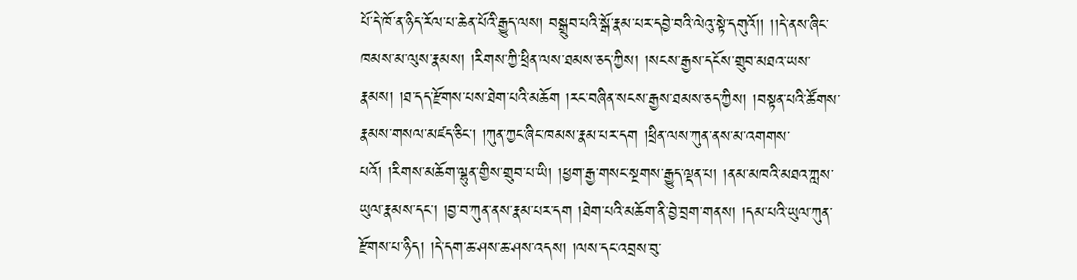པོ་དེ་ཁོ་ན་ཉིད་རོལ་པ་ཆེན་པོའི་རྒྱུད་ལས། བསྒྲུབ་པའི་སྒོ་རྣམ་པར་དབྱེ་བའི་ལེའུ་སྟེ་དགུའོ།། །།དེ་ནས་ཞིང་ཁམས་མ་ལུས་རྣམས། །རིགས་ཀྱི་ཕྲིན་ལས་ཐམས་ཅད་ཀྱིས། །སངས་རྒྱས་དངོས་གྲུབ་མཐའ་ཡས་རྣམས། །ཐ་དད་རྫོགས་པས་ཐེག་པའི་མཆོག །རང་བཞིན་སངས་རྒྱས་ཐམས་ཅད་ཀྱིས། །བསྟན་པའི་ཚོགས་རྣམས་གསལ་མཛད་ཅིང་། །ཀུན་ཀྱང་ཞིང་ཁམས་རྣམ་པར་དག །ཕྲིན་ལས་ཀུན་ནས་མ་འགགས་པའོ། །རིགས་མཆོག་ལྷུན་གྱིས་གྲུབ་པ་ཡི། །ཕྱག་རྒྱ་གསང་སྔགས་རྒྱུད་ལྡན་པ། །ནམ་མཁའི་མཐའ་ཀླས་ཡུལ་རྣམས་དང་། །བྱ་བ་ཀུན་ནས་རྣམ་པར་དག །ཐེག་པའི་མཆོག་ནི་བྱེ་བྲག་གནས། །དམ་པའི་ཡུལ་ཀུན་རྫོགས་པ་ཉིད། །དེ་དག་ཆ་ཤས་ཆ་ཤས་འདས། །ལས་དང་འབྲས་བུ་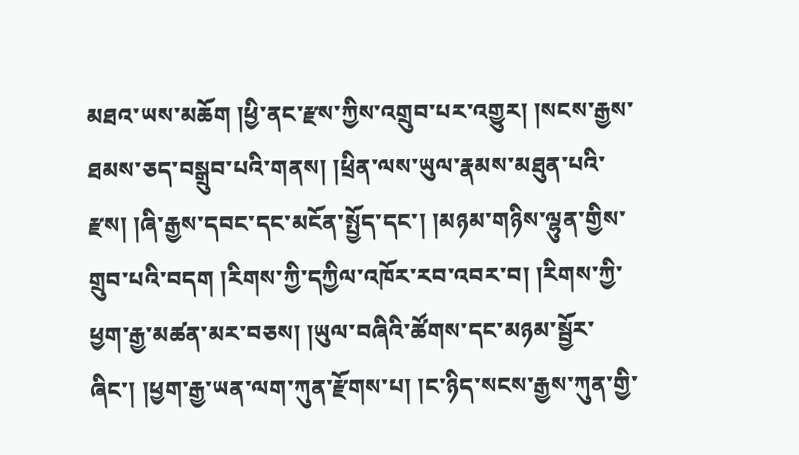མཐའ་ཡས་མཆོག །ཕྱི་ནང་རྫས་ཀྱིས་འགྲུབ་པར་འགྱུར། །སངས་རྒྱས་ཐམས་ཅད་བསྒྲུབ་པའི་གནས། །ཕྲིན་ལས་ཡུལ་རྣམས་མཐུན་པའི་རྫས། །ཞི་རྒྱས་དབང་དང་མངོན་སྤྱོད་དང་། །མཉམ་གཉིས་ལྷུན་གྱིས་གྲུབ་པའི་བདག །རིགས་ཀྱི་དཀྱིལ་འཁོར་རབ་འབར་བ། །རིགས་ཀྱི་ཕྱག་རྒྱ་མཚན་མར་བཅས། །ཡུལ་བཞིའི་ཚོགས་དང་མཉམ་སྦྱོར་ཞིང་། །ཕྱག་རྒྱ་ཡན་ལག་ཀུན་རྫོགས་པ། །ང་ཉིད་སངས་རྒྱས་ཀུན་གྱི་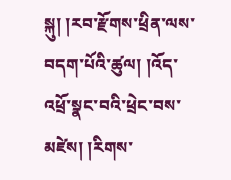སྐུ། །རབ་རྫོགས་ཕྲིན་ལས་བདག་པོའི་ཚུལ། །འོད་འཕྲོ་སྣང་བའི་ཕྲེང་བས་མཛེས། །རིགས་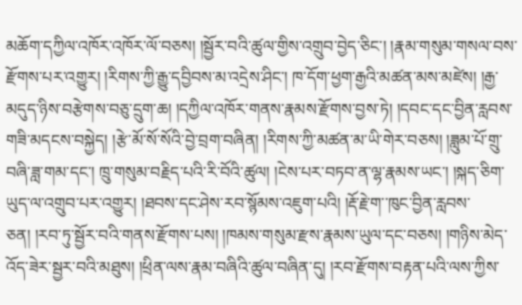མཆོག་དཀྱིལ་འཁོར་འཁོར་ལོ་བཅས། །སྦྱོར་བའི་ཚུལ་གྱིས་འགྲུབ་བྱེད་ཅིང་། །རྣམ་གསུམ་གསལ་བས་རྫོགས་པར་འགྱུར། །རིགས་ཀྱི་རྒྱུ་དབྱིབས་མ་འདྲེས་ཤིང་། ཁ་དོག་ཕྱག་རྒྱའི་མཚན་མས་མཛེས། །རྒྱ་མདུད་ཉིས་བརྩེགས་བཅུ་དྲུག་ཆ། །དཀྱིལ་འཁོར་གནས་རྣམས་རྫོགས་བྱས་ཏེ། །དབང་དང་བྱིན་རླབས་གཟི་མདངས་བསྐྱེད། །རྩེ་མོ་སོ་སོའི་བྱེ་བྲག་བཞིན། །རིགས་ཀྱི་མཚན་མ་ཡི་གེར་བཅས། །ཟླུམ་པོ་གྲུ་བཞི་ཟླ་གམ་དང་། ཁྲུ་གསུམ་བརྗིད་པའི་རི་བོའི་ཚུལ། །ངེས་པར་བཏབ་ན་ལྷ་རྣམས་ཡང་། །སྐད་ཅིག་ཡུད་ལ་འགྲུབ་པར་འགྱུར། །ཐབས་དང་ཤེས་རབ་སྙོམས་འཇུག་པའི། །རྡོ་རྗེ་ག་་ཁུང་བྱིན་རླབས་ཅན། །རབ་ཏུ་སྦྱོར་བའི་གནས་རྫོགས་པས། །ཁམས་གསུམ་རྫས་རྣམས་ཡུལ་དང་བཅས། །གཉིས་མེད་འོད་ཟེར་སྦྱར་བའི་མཐུས། །ཕྲིན་ལས་རྣམ་བཞིའི་ཚུལ་བཞིན་དུ། །རབ་རྫོགས་བརྟན་པའི་ལས་ཀྱིས་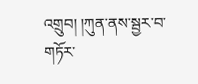འགྲུབ། །ཀུན་ནས་སྦྱར་བ་གཏོར་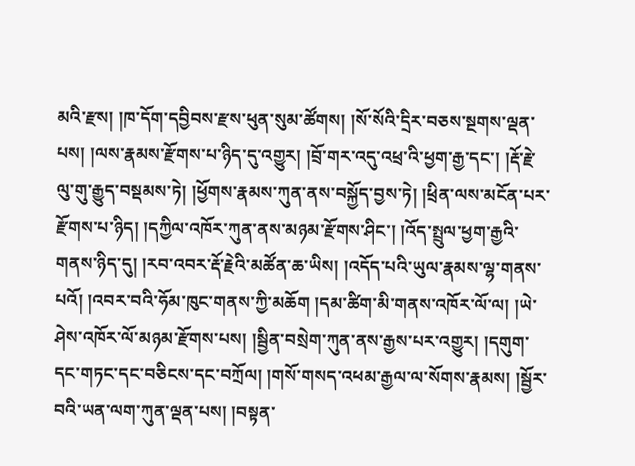མའི་རྫས། །ཁ་དོག་དབྱིབས་རྫས་ཕུན་སུམ་ཚོགས། །སོ་སོའི་དྲིར་བཅས་སྔགས་ལྡན་པས། །ལས་རྣམས་རྫོགས་པ་ཉིད་དུ་འགྱུར། །བྲོ་གར་འདུ་འཕྲ་འི་ཕྱག་རྒྱ་དང་། །རྡོ་རྗེ་ལུ་གུ་རྒྱུད་བསྡམས་ཏེ། །ཕྱོགས་རྣམས་ཀུན་ནས་བསྐྱོད་བྱས་ཏེ། །ཕྲིན་ལས་མངོན་པར་རྫོགས་པ་ཉིད། །དཀྱིལ་འཁོར་ཀུན་ནས་མཉམ་རྫོགས་ཤིང་། །འོད་སྤྲུལ་ཕྱག་རྒྱའི་གནས་ཉིད་དུ། །རབ་འབར་རྡོ་རྗེའི་མཚོན་ཆ་ཡིས། །འདོད་པའི་ཡུལ་རྣམས་ལྷ་གནས་པའོ། །འབར་བའི་ཧོམ་ཁུང་གནས་ཀྱི་མཆོག །དམ་ཚིག་མི་གནས་འཁོར་ལོ་ལ། །ཡེ་ཤེས་འཁོར་ལོ་མཉམ་རྫོགས་པས། །སྦྱིན་བསྲེག་ཀུན་ནས་རྒྱས་པར་འགྱུར། །དགུག་དང་གཏང་དང་བཅིངས་དང་བཀྲོལ། །གསོ་གསད་འཕམ་རྒྱལ་ལ་སོགས་རྣམས། །སྦྱོར་བའི་ཡན་ལག་ཀུན་ལྡན་པས། །བསྟན་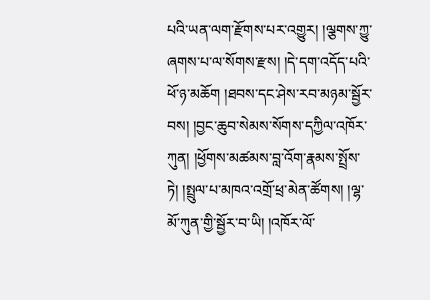པའི་ཡན་ལག་རྫོགས་པར་འགྱུར། །ལྕགས་ཀྱུ་ཞགས་པ་ལ་སོགས་རྫས། །དེ་དག་འདོད་པའི་ཕོ་ཉ་མཆོག །ཐབས་དང་ཤེས་རབ་མཉམ་སྦྱོར་བས། །བྱང་ཆུབ་སེམས་སོགས་དཀྱིལ་འཁོར་ཀུན། །ཕྱོགས་མཚམས་བླ་འོག་རྣམས་སྤྲོས་ཏེ། །སྤྲུལ་པ་མཁའ་འགྲོ་ཕྲ་མེན་ཚོགས། །ལྷ་མོ་ཀུན་གྱི་སྦྱོར་བ་ཡི། །འཁོར་ལོ་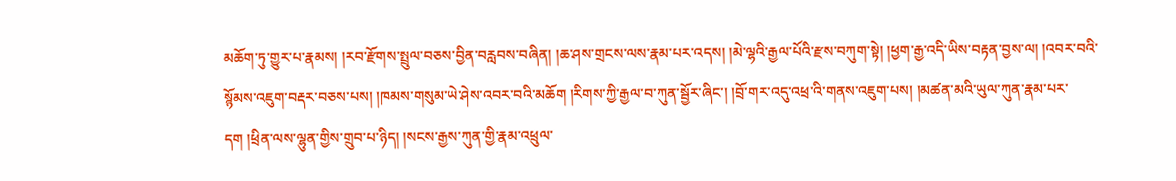མཆོག་ཏུ་གྱུར་པ་རྣམས། །རབ་རྫོགས་སྤྲུལ་བཅས་བྱིན་བརླབས་བཞིན། །ཆ་ཤས་གྲངས་ལས་རྣམ་པར་འདས། །མེ་ལྷའི་རྒྱལ་པོའི་རྫས་བཀུག་སྟེ། །ཕྱག་རྒྱ་འདི་ཡིས་བརྟན་བྱས་ལ། །འབར་བའི་སྙོམས་འཇུག་བརྡར་བཅས་པས། །ཁམས་གསུམ་ཡེ་ཤེས་འབར་བའི་མཆོག །རིགས་ཀྱི་རྒྱལ་བ་ཀུན་སྦྱོར་ཞིང་། །བྲོ་གར་འདུ་འཕྲ་འི་གནས་འཇུག་པས། །མཚན་མའི་ཡུལ་ཀུན་རྣམ་པར་དག །ཕྲིན་ལས་ལྷུན་གྱིས་གྲུབ་པ་ཉིད། །སངས་རྒྱས་ཀུན་གྱི་རྣམ་འཕྲུལ་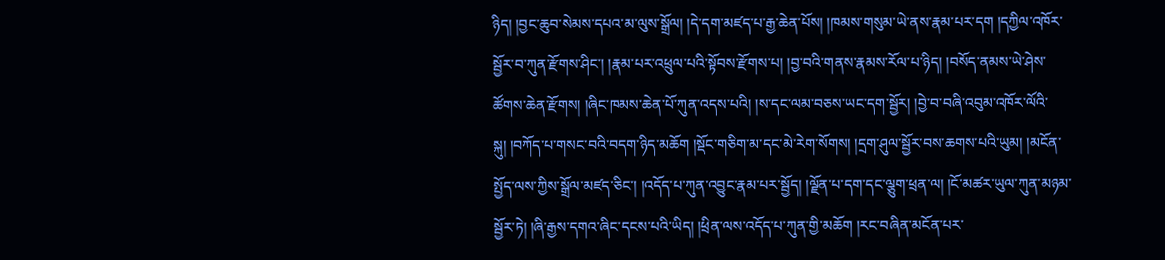ཉིད། །བྱང་ཆུབ་སེམས་དཔའ་མ་ལུས་སྒྲོལ། །དེ་དག་མཛད་པ་རྒྱ་ཆེན་པོས། །ཁམས་གསུམ་ཡེ་ནས་རྣམ་པར་དག །དཀྱིལ་འཁོར་སྦྱོར་བ་ཀུན་རྫོགས་ཤིང་། །རྣམ་པར་འཕྲུལ་པའི་སྟོབས་རྫོགས་པ། །བྱ་བའི་གནས་རྣམས་རོལ་པ་ཉིད། །བསོད་ནམས་ཡེ་ཤེས་ཚོགས་ཆེན་རྫོགས། །ཞིང་ཁམས་ཆེན་པོ་ཀུན་འདས་པའི། །ས་དང་ལམ་བཅས་ཡང་དག་སྦྱོར། །བྱེ་བ་བཞི་འབུམ་འཁོར་ལོའི་སྐུ། །བཀོད་པ་གསང་བའི་བདག་ཉིད་མཆོག །སྡོང་གཅིག་མ་དང་མེ་རེག་སོགས། །དྲག་ཤུལ་སྦྱོར་བས་ཆགས་པའི་ཡུམ། །མངོན་སྤྱོད་ལས་ཀྱིས་སྒྲོལ་མཛད་ཅིང་། །འདོད་པ་ཀུན་འབྱུང་རྣམ་པར་སྦྱོད། །ལྗོན་པ་དག་དང་ལྕུག་ཕྲན་ལ། །ངོ་མཚར་ཡུལ་ཀུན་མཉམ་སྦྱོར་ཏེ། །ཞི་རྒྱས་དགའ་ཞིང་དངས་པའི་ཡིད། །ཕྲིན་ལས་འདོད་པ་ཀུན་གྱི་མཆོག །རང་བཞིན་མངོན་པར་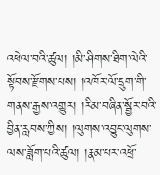འཕེལ་བའི་ཚུལ། །མི་ཤིགས་ཐིག་ལེའི་སྟོབས་རྫོགས་པས། །འཁོར་ལོ་དྲུག་གི་གནས་རྒྱས་འགྱུར། །རིམ་བཞིན་སྦྱོར་བའི་བྱིན་རླབས་ཀྱིས། །ལུགས་འབྱུང་ལུགས་ལས་ཟློག་པའི་ཚུལ། །རྣམ་པར་འཕྲོ་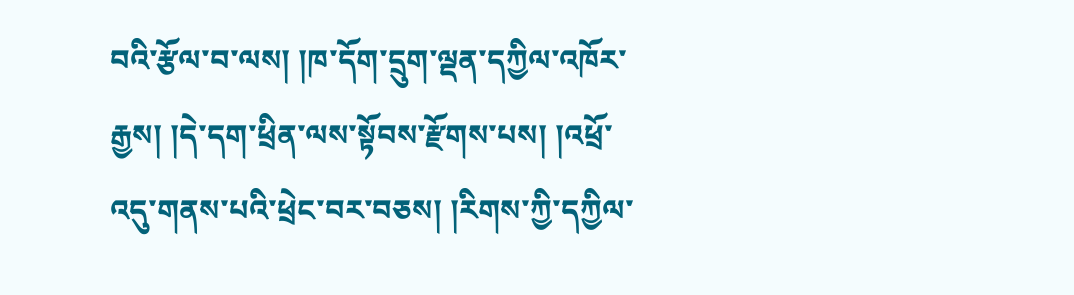བའི་རྩོལ་བ་ལས། །ཁ་དོག་དྲུག་ལྡན་དཀྱིལ་འཁོར་རྒྱས། །དེ་དག་ཕྲིན་ལས་སྟོབས་རྫོགས་པས། །འཕྲོ་འདུ་གནས་པའི་ཕྲེང་བར་བཅས། །རིགས་ཀྱི་དཀྱིལ་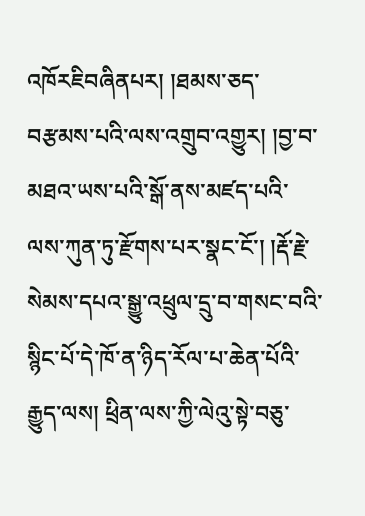འཁོརཇིབཞིནཔར། །ཐམས་ཅད་བརྩམས་པའི་ལས་འགྲུབ་འགྱུར། །བྱ་བ་མཐའ་ཡས་པའི་སྒོ་ནས་མཛད་པའི་ལས་ཀུན་ཏུ་རྫོགས་པར་སྣང་ངོ་། །རྡོ་རྗེ་སེམས་དཔའ་སྒྱུ་འཕྲུལ་དྲུ་བ་གསང་བའི་སྙིང་པོ་དེ་ཁོ་ན་ཉིད་རོལ་པ་ཆེན་པོའི་རྒྱུད་ལས། ཕྲིན་ལས་ཀྱི་ལེའུ་སྟེ་བཅུ་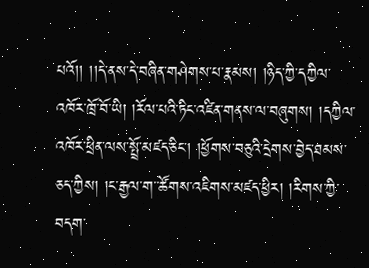པའོ།། །།དེ་ནས་དེ་བཞིན་གཤེགས་པ་རྣམས། །ཉིད་ཀྱི་དཀྱིལ་འཁོར་ཁྲོ་བོ་ཡི། །རོལ་པའི་ཏིང་འཛིན་གནས་ལ་བཞུགས། །དཀྱིལ་འཁོར་ཕྲིན་ལས་སྤྲོ་མཛད་ཅིང་། །ཕྱོགས་བཅུའི་དྲེགས་བྱེད་ཐམས་ཅད་ཀྱིས། །ང་རྒྱལ་ག་་ཚོགས་འཇིགས་མཛད་ཕྱིར། །རིགས་ཀྱི་བདག་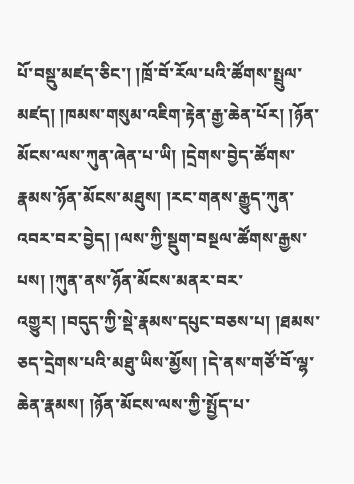པོ་བསྡུ་མཛད་ཅིང་། །ཁྲོ་བོ་རོལ་པའི་ཚོགས་སྤྲུལ་མཛད། །ཁམས་གསུམ་འཇིག་རྟེན་རྒྱ་ཆེན་པོར། །ཉོན་མོངས་ལས་ཀུན་ཞེན་པ་ཡི། །དྲེགས་བྱེད་ཚོགས་རྣམས་ཉོན་མོངས་མཐུས། །རང་གནས་རྒྱུད་ཀུན་འབར་བར་བྱེད། །ལས་ཀྱི་སྡུག་བསྔལ་ཚོགས་རྒྱས་པས། །ཀུན་ནས་ཉོན་མོངས་མནར་བར་འགྱུར། །བདུད་ཀྱི་སྡེ་རྣམས་དཔུང་བཅས་པ། །ཐམས་ཅད་དྲེགས་པའི་མཐུ་ཡིས་མྱོས། །དེ་ནས་གཙོ་བོ་ལྷ་ཆེན་རྣམས། །ཉོན་མོངས་ལས་ཀྱི་སྤྱོད་པ་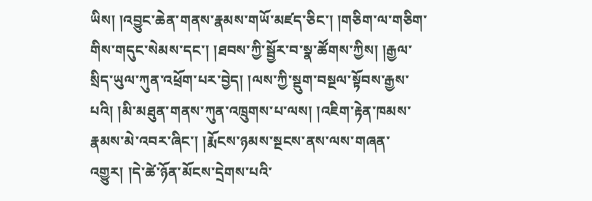ཡིས། །འབྱུང་ཆེན་གནས་རྣམས་གཡོ་མཛད་ཅིང་། །གཅིག་ལ་གཅིག་གིས་གདུང་སེམས་དང་། །ཐབས་ཀྱི་སྦྱོར་བ་སྣ་ཚོགས་ཀྱིས། །རྒྱལ་སྲིད་ཡུལ་ཀུན་འཕྲོག་པར་བྱེད། །ལས་ཀྱི་སྡུག་བསྔལ་སྟོབས་རྒྱས་པའི། །མི་མཐུན་གནས་ཀུན་འཁྲུགས་པ་ལས། །འཇིག་རྟེན་ཁམས་རྣམས་མེ་འབར་ཞིང་། །རྨོངས་ཉམས་སྔངས་ནས་ལས་གཞན་འགྱུར། །དེ་ཚེ་ཉོན་མོངས་དྲེགས་པའི་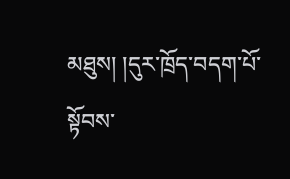མཐུས། །དུར་ཁྲོད་བདག་པོ་སྟོབས་